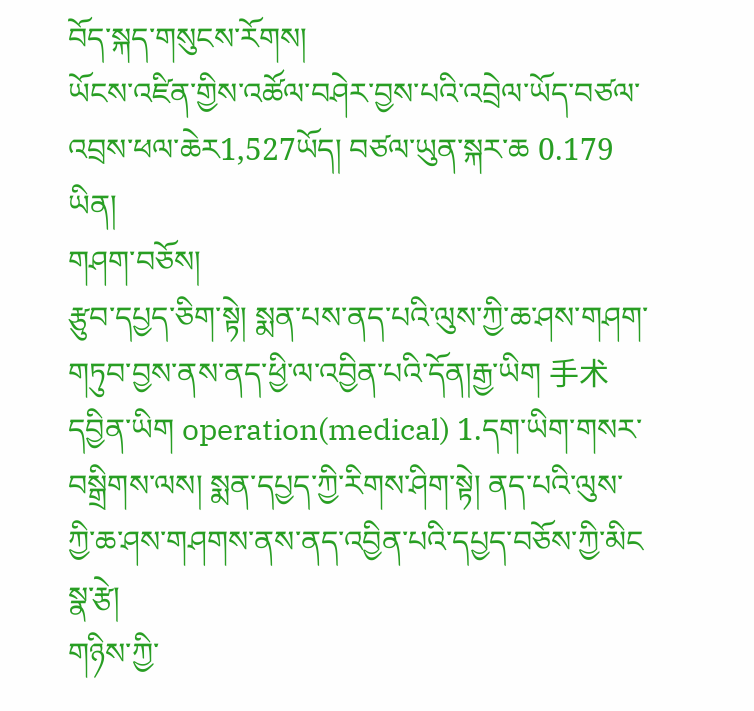བོད་སྐད་གསུངས་རོགས།
ཡོངས་འཛིན་གྱིས་འཚོལ་བཤེར་བྱས་པའི་འབྲེལ་ཡོད་བཙལ་འབྲས་ཕལ་ཆེར1,527ཡོད། བཙལ་ཡུན་སྐར་ཆ 0.179
ཡིན།
གཤག་བཅོས།
རྩུབ་དཔྱད་ཅིག་སྟེ། སྨན་པས་ནད་པའི་ལུས་ཀྱི་ཆ་ཤས་གཤག་གཏུབ་བྱས་ནས་ནད་ཕྱི་ལ་འབྱིན་པའི་དོན།རྒྱ་ཡིག 手术 དབྱིན་ཡིག operation(medical) 1.དག་ཡིག་གསར་བསྒྲིགས་ལས། སྨན་དཔྱད་ཀྱི་རིགས་ཤིག་སྟེ། ནད་པའི་ལུས་ཀྱི་ཆ་ཤས་གཤགས་ནས་ནད་འབྱིན་པའི་དཔྱད་བཅོས་ཀྱི་མིང
སྣ་རྩེ།
གཉིས་ཀྱི་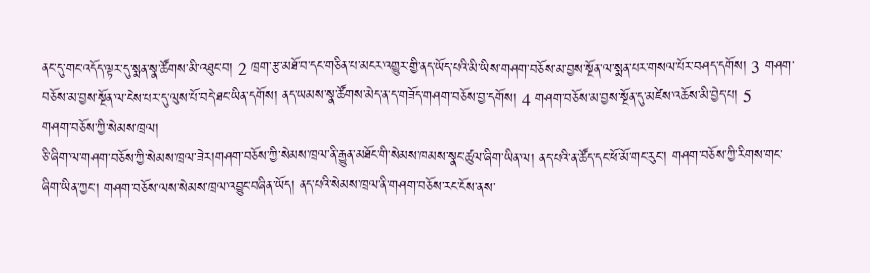ནང་དུ་གང་འདོད་ལྟར་དུ་སྨན་སྣ་ཚོགས་མི་འཐུང་བ། 2 ཁྲག་རྩ་མཐོ་བ་དང་གཅིན་པ་མངར་འགྱུར་གྱི་ནད་ཡོད་པའི་མི་ཡིས་གཤག་བཅོས་མ་བྱས་སྔོན་ལ་སྨན་པར་གསལ་པོར་བཤད་དགོས། 3 གཤག་བཅོས་མ་བྱས་སྔོན་ལ་ངེས་པར་དུ་ལུས་པོ་བདེ་ཐང་ཡིན་དགོས། ནད་ཡམས་སྣ་ཚོགས་མེད་ན་ད་གཟོད་གཤག་བཅོས་བྱ་དགོས། 4 གཤག་བཅོས་མ་བྱས་སྔོན་དུ་མཛེས་འཆོས་མི་བྱེད་པ། 5
གཤག་བཅོས་ཀྱི་སེམས་ཁྲལ།
ཅི་ཞིག་ལ་གཤག་བཅོས་ཀྱི་སེམས་ཁྲལ་ཟེར།གཤག་བཅོས་ཀྱི་སེམས་ཁྲལ་ནི་རྒྱུན་མཐོང་གི་སེམས་ཁམས་སྣང་ཚུལ་ཞིག་ཡིན་ལ། ནད་པའི་ན་ཚོད་དང་ཕོ་མོ་གང་རུང་། གཤག་བཅོས་ཀྱི་རིགས་གང་ཞིག་ཡིན་ཀྱང་། གཤག་བཅོས་ལས་སེམས་ཁྲལ་འབྱུང་བཞིན་ཡོད། ནད་པའི་སེམས་ཁྲལ་ནི་གཤག་བཅོས་རང་ངོས་ནས་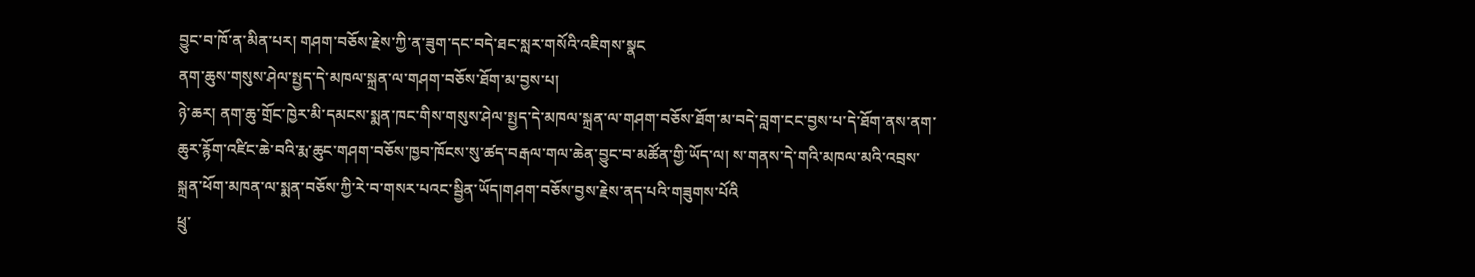བྱུང་བ་ཁོ་ན་མིན་པར། གཤག་བཅོས་རྗེས་ཀྱི་ན་ཟུག་དང་བདེ་ཐང་སླར་གསོའི་འཇིགས་སྣང
ནག་ཆུས་གསུས་ཤེལ་སྤྱད་དེ་མཁལ་སྐྲན་ལ་གཤག་བཅོས་ཐོག་མ་བྱས་པ།
ཉེ་ཆར། ནག་ཆུ་གྲོང་ཁྱེར་མི་དམངས་སྨན་ཁང་གིས་གསུས་ཤེལ་སྤྱད་དེ་མཁལ་སྐྲན་ལ་གཤག་བཅོས་ཐོག་མ་བདེ་བླག་ངང་བྱས་པ་དེ་ཐོག་ནས་ནག་ཆུར་རྙོག་འཛིང་ཆེ་བའི་རྨ་ཆུང་གཤག་བཅོས་ཁྱབ་ཁོངས་སུ་ཚད་བརྒལ་གལ་ཆེན་བྱུང་བ་མཚོན་གྱི་ཡོད་ལ། ས་གནས་དེ་གའི་མཁལ་མའི་འབྲས་སྐྲན་ཕོག་མཁན་ལ་སྨན་བཅོས་ཀྱི་རེ་བ་གསར་པའང་སྦྱིན་ཡོད།གཤག་བཅོས་བྱས་རྗེས་ནད་པའི་གཟུགས་པོའི
ཕྲུ་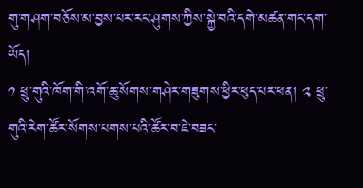གུ་གཤག་བཅོས་མ་བྱས་པར་རང་ཤུགས་ཀྱིས་སྐྱེ་བའི་དགེ་མཚན་གང་དག་ཡོད།
༡ ཕྲུ་གུའི་ཁོག་གི་འགོ་ཆུ་སོགས་གཤེར་གཟུགས་ཕྱིར་ཕུད་པར་ཕན། ༢ ཕྲུ་གུའི་རེག་ཚོར་སོགས་པགས་པའི་ཚོར་བ་ཇེ་བཟང་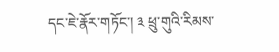དང་ཇེ་རྣོར་གཏོང་། ༣ ཕྲུ་གུའི་རིམས་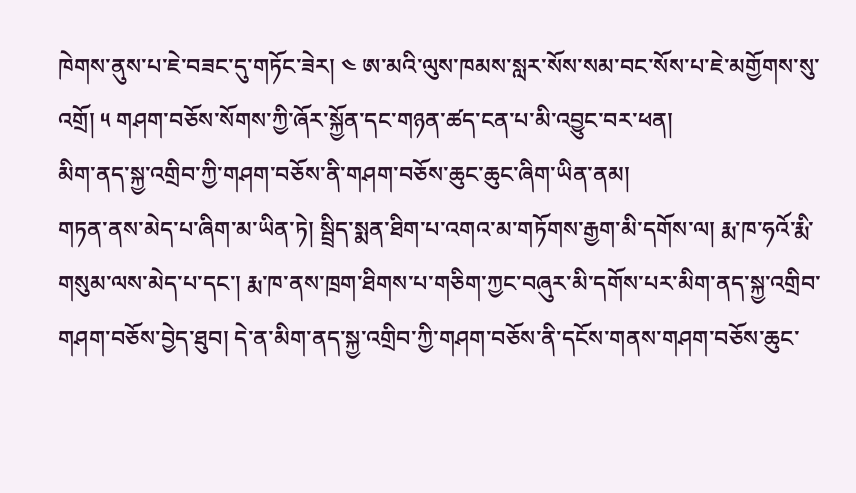ཁེགས་ནུས་པ་ཇེ་བཟང་དུ་གཏོང་ཟེར། ༤ ཨ་མའི་ལུས་ཁམས་སླར་སོས་སམ་བང་སོས་པ་ཇེ་མགྱོགས་སུ་འགྲོ། ༥ གཤག་བཅོས་སོགས་ཀྱི་ཞོར་སྐྱོན་དང་གཉན་ཚད་ངན་པ་མི་འབྱུང་བར་ཕན།
མིག་ནད་སྐྱ་འགྲིབ་ཀྱི་གཤག་བཅོས་ནི་གཤག་བཅོས་ཆུང་ཆུང་ཞིག་ཡིན་ནམ།
གཏན་ནས་མེད་པ་ཞིག་མ་ཡིན་ཏེ། སྦྲིད་སྨན་ཐིག་པ་འགའ་མ་གཏོགས་རྒྱག་མི་དགོས་ལ། རྨ་ཁ་ཧའོ་རྨི་གསུམ་ལས་མེད་པ་དང་། རྨ་ཁ་ནས་ཁྲག་ཐིགས་པ་གཅིག་ཀྱང་བཞུར་མི་དགོས་པར་མིག་ནད་སྐྱ་འགྲིབ་གཤག་བཅོས་བྱེད་ཐུབ། དེ་ན་མིག་ནད་སྐྱ་འགྲིབ་ཀྱི་གཤག་བཅོས་ནི་དངོས་གནས་གཤག་བཅོས་ཆུང་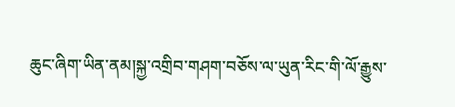ཆུང་ཞིག་ཡིན་ནམ།སྐྱ་འགྲིབ་གཤག་བཅོས་ལ་ཡུན་རིང་གི་ལོ་རྒྱུས་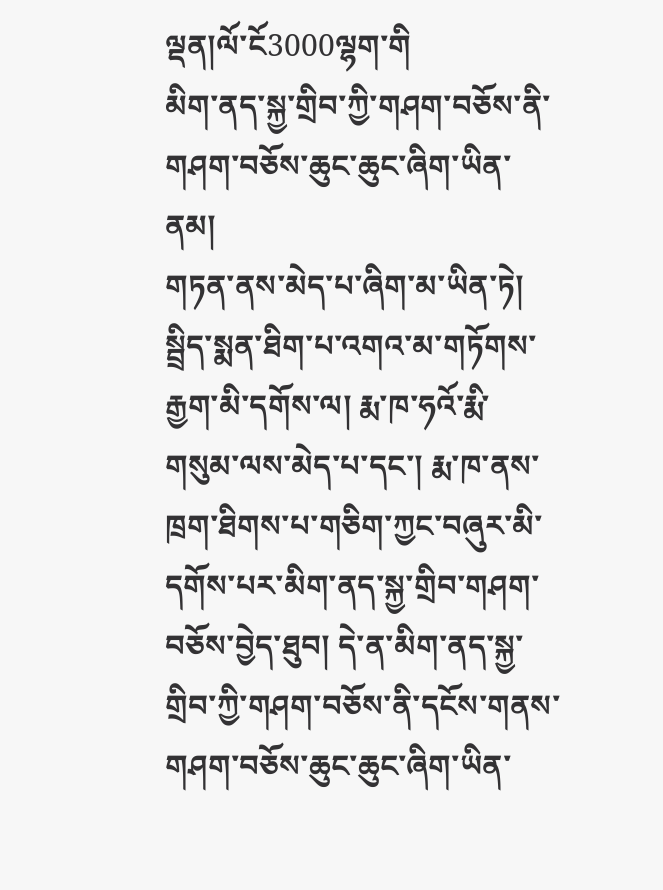ལྡན།ལོ་ངོ3000ལྷག་གི
མིག་ནད་སྐྱ་གྲིབ་ཀྱི་གཤག་བཅོས་ནི་གཤག་བཅོས་ཆུང་ཆུང་ཞིག་ཡིན་ནམ།
གཏན་ནས་མེད་པ་ཞིག་མ་ཡིན་ཏེ། སྦྲིད་སྨན་ཐིག་པ་འགའ་མ་གཏོགས་རྒྱག་མི་དགོས་ལ། རྨ་ཁ་ཧའོ་རྨི་གསུམ་ལས་མེད་པ་དང་། རྨ་ཁ་ནས་ཁྲག་ཐིགས་པ་གཅིག་ཀྱང་བཞུར་མི་དགོས་པར་མིག་ནད་སྐྱ་གྲིབ་གཤག་བཅོས་བྱེད་ཐུབ། དེ་ན་མིག་ནད་སྐྱ་གྲིབ་ཀྱི་གཤག་བཅོས་ནི་དངོས་གནས་གཤག་བཅོས་ཆུང་ཆུང་ཞིག་ཡིན་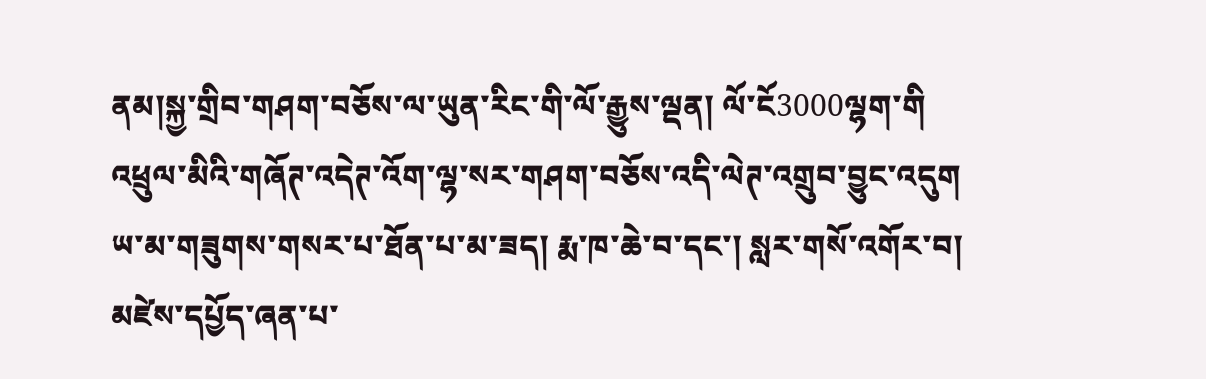ནམ།སྐྱ་གྲིབ་གཤག་བཅོས་ལ་ཡུན་རིང་གི་ལོ་རྒྱུས་ལྡན། ལོ་ངོ3000ལྷག་གི
འཕྲུལ་མིའི་གཞོཊ་འདེཊ་འོག་ལྷ་སར་གཤག་བཅོས་འདི་ལེཊ་འགྲུབ་བྱུང་འདུག
ཡ་མ་གཟུགས་གསར་པ་ཐོན་པ་མ་ཟད། རྨ་ཁ་ཆེ་བ་དང་། སླར་གསོ་འགོར་བ། མཛེས་དཔྱོད་ཞན་པ་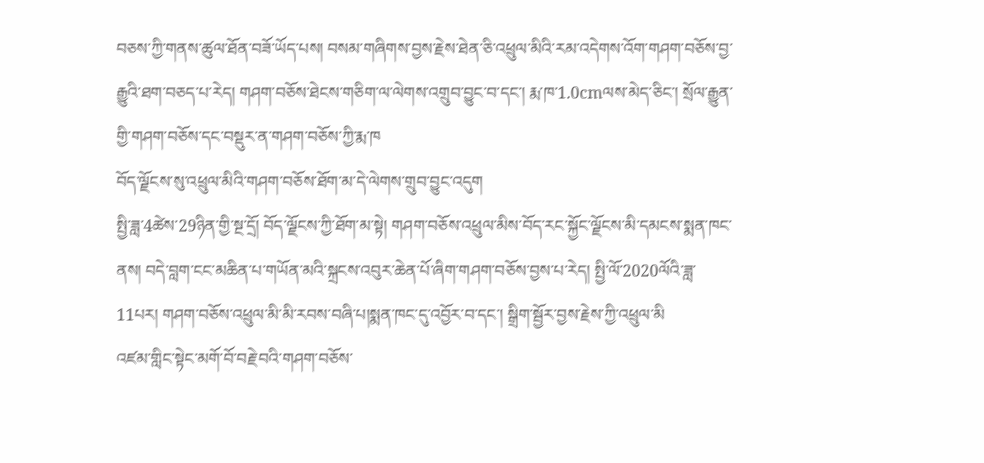བཅས་ཀྱི་གནས་ཚུལ་ཐོན་བཟོ་ཡོད་པས། བསམ་གཞིགས་བྱས་རྗེས་ཐེན་ཅི་འཕྲུལ་མིའི་རམ་འདེགས་འོག་གཤག་བཅོས་བྱ་རྒྱུའི་ཐག་བཅད་པ་རེད། གཤག་བཅོས་ཐེངས་གཅིག་ལ་ལེགས་འགྲུབ་བྱུང་བ་དང་། རྨ་ཁ་1.0cmལས་མེད་ཅིང་། སྲོལ་རྒྱུན་གྱི་གཤག་བཅོས་དང་བསྡུར་ན་གཤག་བཅོས་ཀྱི་རྨ་ཁ
བོད་ལྗོངས་སུ་འཕྲུལ་མིའི་གཤག་བཅོས་ཐོག་མ་དེ་ལེགས་གྲུབ་བྱུང་འདུག
སྤྱི་ཟླ་4ཚེས་29ཉིན་གྱི་སྔ་དྲོ། བོད་ལྗོངས་ཀྱི་ཐོག་མ་སྟེ། གཤག་བཅོས་འཕྲུལ་མིས་བོད་རང་སྐྱོང་ལྗོངས་མི་དམངས་སྨན་ཁང་ནས། བདེ་བླག་ངང་མཆིན་པ་གཡོན་མའི་སྐྲངས་འབུར་ཆེན་པོ་ཞིག་གཤག་བཅོས་བྱས་པ་རེད། སྤྱི་ལོ་2020ལོའི་ཟླ་11པར། གཤག་བཅོས་འཕྲུལ་མི་མི་རབས་བཞི་པ།སྨན་ཁང་དུ་འབྱོར་བ་དང་། སྒྲིག་སྦྱོར་བྱས་རྗེས་ཀྱི་འཕྲུལ་མི
འཛམ་གླིང་སྟེང་མགོ་བོ་བརྗེ་བའི་གཤག་བཅོས་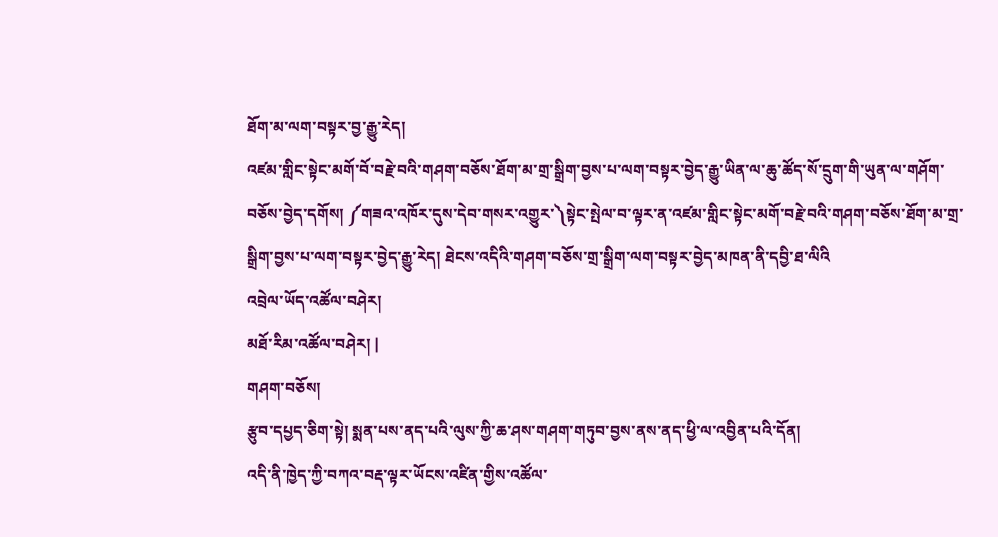ཐོག་མ་ལག་བསྟར་བྱ་རྒྱུ་རེད།
འཛམ་གླིང་སྟེང་མགོ་བོ་བརྗེ་བའི་གཤག་བཅོས་ཐོག་མ་གྲ་སྒྲིག་བྱས་པ་ལག་བསྟར་བྱེད་རྒྱུ་ཡིན་ལ་ཆུ་ཚོད་སོ་དྲུག་གི་ཡུན་ལ་གཤོག་བཅོས་བྱེད་དགོས། ༼གཟའ་འཁོར་དུས་དེབ་གསར་འགྱུར་༽སྟེང་སྤེལ་བ་ལྟར་ན་འཛམ་གླིང་སྟེང་མགོ་བརྗེ་བའི་གཤག་བཅོས་ཐོག་མ་གྲ་སྒྲིག་བྱས་པ་ལག་བསྟར་བྱེད་རྒྱུ་རེད། ཐེངས་འདིའི་གཤག་བཅོས་གྲ་སྒྲིག་ལག་བསྟར་བྱེད་མཁན་ནི་དབྱི་ཐ་ལིའི
འབྲེལ་ཡོད་འཚོལ་བཤེར།
མཐོ་རིམ་འཚོལ་བཤེར། |
གཤག་བཅོས།
རྩུབ་དཔྱད་ཅིག་སྟེ། སྨན་པས་ནད་པའི་ལུས་ཀྱི་ཆ་ཤས་གཤག་གཏུབ་བྱས་ནས་ནད་ཕྱི་ལ་འབྱིན་པའི་དོན།
འདི་ནི་ཁྱེད་ཀྱི་བཀའ་བརྡ་ལྟར་ཡོངས་འཛིན་གྱིས་འཚོལ་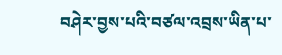བཤེར་བྱས་པའི་བཙལ་འབྲས་ཡིན་པ་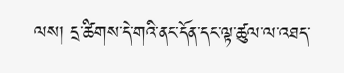ལས། དྲ་ཚིགས་དེ་གའི་ནང་དོན་དང་ལྟ་ཚུལ་ལ་འཐད་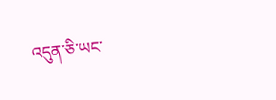འདུན་ཅི་ཡང་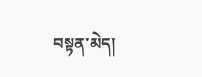བསྟན་མེད།